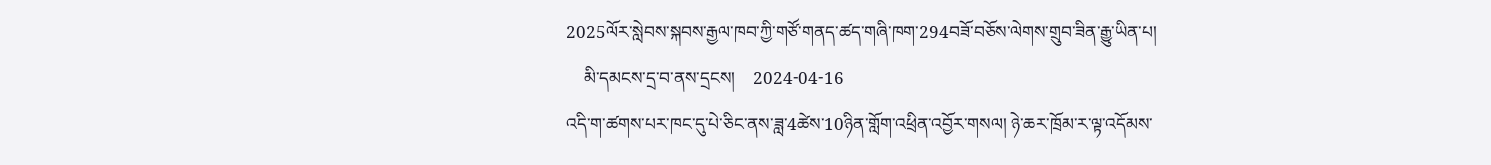2025ལོར་སླེབས་སྐབས་རྒྱལ་ཁབ་ཀྱི་གཙོ་གནད་ཚད་གཞི་ཁག་294བཟོ་བཅོས་ལེགས་གྲུབ་ཟིན་རྒྱུ་ཡིན་པ།
    མི་དམངས་དྲ་བ་ནས་དྲངས།    2024-04-16
འདི་ག་ཚགས་པར་ཁང་དུ་པེ་ཅིང་ནས་ཟླ་4ཚེས་10ཉིན་གློག་འཕྲིན་འབྱོར་གསལ། ཉེ་ཆར་ཁྲོམ་ར་ལྟ་འདོམས་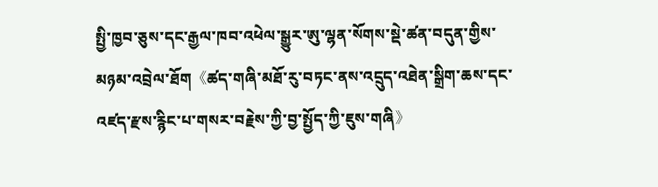སྤྱི་ཁྱབ་ཅུས་དང་རྒྱལ་ཁབ་འཕེལ་སྒྱུར་ཨུ་ལྷན་སོགས་སྡེ་ཚན་བདུན་གྱིས་མཉམ་འབྲེལ་ཐོག《ཚད་གཞི་མཐོ་རུ་བཏང་ནས་འདྲུད་འཐེན་སྒྲིག་ཆས་དང་འཛད་རྫས་རྙིང་པ་གསར་བརྗེས་ཀྱི་བྱ་སྤྱོད་ཀྱི་ཇུས་གཞི》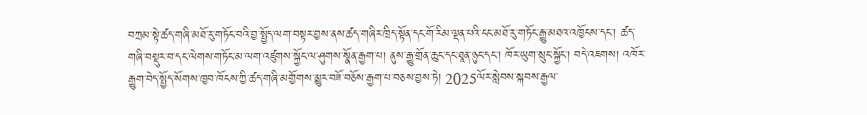བཀྲམ་སྟེ་ཚད་གཞི་མཐོ་རུ་གཏོང་བའི་བྱ་སྤྱོད་ལག་བསྟར་བྱས་ནས་ཚད་གཞིར་ཁྲིད་སྟོན་དང་གོ་རིམ་ལྡན་པའི་ངང་མཐོ་རུ་གཏོང་རྒྱུ་མཐའ་འཁྱོངས་དང་། ཚད་གཞི་བསྡུར་བ་དང་ལེགས་གཏོང་མ་ལག་འཛུགས་སྐྱོང་ལ་ཤུགས་སྣོན་རྒྱག་པ། ནུས་རྒྱུ་གྲོན་ཆུང་དང་ཐཱན་ཉུང་དང་། ཁོར་ཡུག་སྲུང་སྐྱོང་། བདེ་འཇགས། འཁོར་རྒྱུག་བེད་སྤྱོད་སོགས་ཁྱབ་ཁོངས་ཀྱི་ཚད་གཞི་མགྱོགས་མྱུར་བཟོ་བཅོས་རྒྱག་པ་བཅས་བྱས་ཏེ། 2025ལོར་སླེབས་སྐབས་རྒྱལ་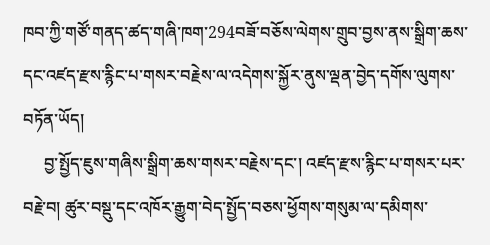ཁབ་ཀྱི་གཙོ་གནད་ཚད་གཞི་ཁག་294བཟོ་བཅོས་ལེགས་གྲུབ་བྱས་ནས་སྒྲིག་ཆས་དང་འཛད་རྫས་རྙིང་པ་གསར་བརྗེས་ལ་འདེགས་སྐྱོར་ནུས་ལྡན་བྱེད་དགོས་ལུགས་བཏོན་ཡོད།
     བྱ་སྤྱོད་ཇུས་གཞིས་སྒྲིག་ཆས་གསར་བརྗེས་དང་། འཛད་རྫས་རྙིང་པ་གསར་པར་བརྗེ་བ། ཚུར་བསྡུ་དང་འཁོར་རྒྱུག་བེད་སྤྱོད་བཅས་ཕྱོགས་གསུམ་ལ་དམིགས་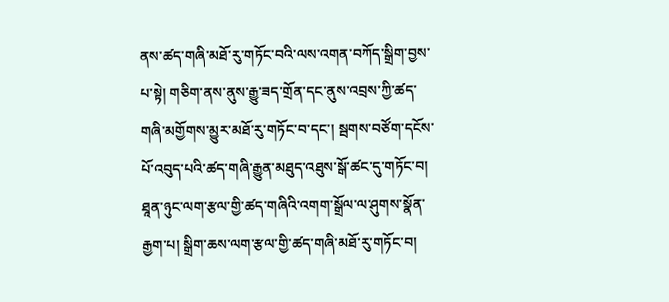ནས་ཚད་གཞི་མཐོ་རུ་གཏོང་བའི་ལས་འགན་བཀོད་སྒྲིག་བྱས་པ་སྟེ། གཅིག་ནས་ནུས་རྒྱུ་ཟད་གྲོན་དང་ནུས་འབྲས་ཀྱི་ཚད་གཞི་མགྱོགས་མྱུར་མཐོ་རུ་གཏོང་བ་དང་། སྦགས་བཙོག་དངོས་པོ་འབུད་པའི་ཚད་གཞི་རྒྱུན་མཐུད་འཐུས་སྒོ་ཚང་དུ་གཏོང་བ། ཐཱན་ཉུང་ལག་རྩལ་གྱི་ཚད་གཞིའི་འགག་སྒྲོལ་ལ་ཤུགས་སྣོན་རྒྱག་པ། སྒྲིག་ཆས་ལག་རྩལ་གྱི་ཚད་གཞི་མཐོ་རུ་གཏོང་བ།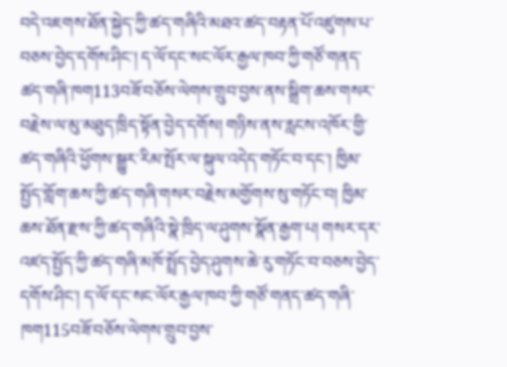བདེ་འཇགས་ཐོན་སྐྱེད་ཀྱི་ཚད་གཞིའི་མཐའ་ཚད་བརྟན་པོ་འཛུགས་པ་བཅས་བྱེད་དགོས་ཤིང་། ད་ལོ་དང་སང་ལོར་རྒྱལ་ཁབ་ཀྱི་གཙོ་གནད་ཚད་གཞི་ཁག113བཟོ་བཅོས་ལེགས་གྲུབ་བྱས་ནས་སྒྲིག་ཆས་གསར་བརྗེས་ལ་མུ་མཐུད་ཁྲིད་སྟོན་བྱེད་དགོས། གཉིས་ནས་རླངས་འཁོར་གྱི་ཚད་གཞིའི་ཕྱོགས་སྒྱུར་རིམ་སྤོར་ལ་སྐུལ་འདེད་གཏོང་བ་དང་། ཁྱིམ་སྤྱོད་གློག་ཆས་ཀྱི་ཚད་གཞི་གསར་བརྗེས་མགྱོགས་སུ་གཏོང་བ། ཁྱིམ་ཆས་ཐོན་རྫས་ཀྱི་ཚད་གཞིའི་སྣེ་ཁྲིད་ལ་ཤུགས་སྣོན་རྒྱག་པ། གསར་དར་འཛད་སྤྱོད་ཀྱི་ཚད་གཞི་མཁོ་སྤྲོད་བྱེད་ཤུགས་ཆེ་རུ་གཏོང་བ་བཅས་བྱེད་དགོས་ཤིང་། ད་ལོ་དང་སང་ལོར་རྒྱལ་ཁབ་ཀྱི་གཙོ་གནད་ཚད་གཞི་ཁག115བཟོ་བཅོས་ལེགས་གྲུབ་བྱས་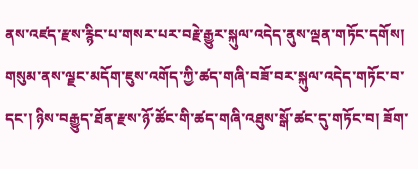ནས་འཛད་རྫས་རྙིང་པ་གསར་པར་བརྗེ་རྒྱུར་སྐུལ་འདེད་ནུས་ལྡན་གཏོང་དགོས། གསུམ་ནས་ལྗང་མདོག་ཇུས་འགོད་ཀྱི་ཚད་གཞི་བཟོ་བར་སྐུལ་འདེད་གཏོང་བ་དང་། ཉིས་བརྒྱུད་ཐོན་རྫས་ཉོ་ཚོང་གི་ཚད་གཞི་འཐུས་སྒོ་ཚང་དུ་གཏོང་བ། ཟོག་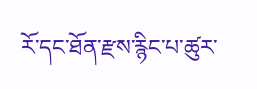རོ་དང་ཐོན་རྫས་རྙིང་པ་ཚུར་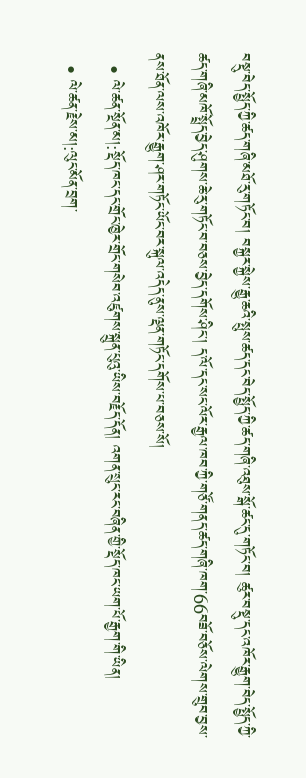བསྡུ་བེད་སྤྱོད་ཀྱི་ཚད་གཞི་མཐོ་རུ་གཏོང་བ། བསྐྱར་སྐྱེས་རྒྱུ་ཆའི་སྤུས་ཚད་དང་བེད་སྤྱོད་ཀྱི་ཚད་གཞི་འཐུས་སྒོ་ཚང་དུ་གཏོང་བ། ཚུར་བསྡུ་དང་འཁོར་རྒྱུག་བེད་སྤྱོད་ཀྱི་ཚད་གཞི་མཁོ་སྤྲོད་བྱེད་ཤུགས་ཆེ་རུ་གཏོང་བ་བཅས་བྱེད་དགོས་ཤིང་། ད་ལོ་དང་སང་ལོར་རྒྱལ་ཁབ་ཀྱི་གཙོ་གནད་ཚད་གཞི་ཁག་66བཟོ་བཅོས་ལེགས་གྲུབ་བྱས་ནས་ཐོན་ལས་འཁོར་རྒྱུག་ཤར་གཏོང་ཡོང་བར་སྐུལ་འདེད་ནུས་ལྡན་གཏོང་དགོས་པ་བཅས་སོ།
  • ལེ་ཚན་སྔོན་མ།:སྡོད་ཁང་དང་གྲོང་ཁྱེར་གྲོང་གསེབ་འཛུགས་སྐྲུན་པུའུ་ཡིས་བརྗོད་དོན། འགན་སྲུང་རང་བཞིན་གྱི་སྡོད་ཁང་ཡག་པོ་རྒྱག་གི་ཡིན།
  • ལེ་ཚན་རྗེས་མ།:ལུང་མོན་བྲག་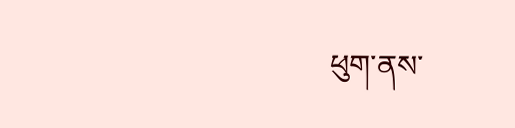ཕུག་ནས་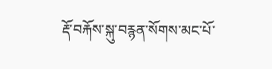རྡོ་བརྐོས་སྐུ་བརྙན་སོགས་མང་པོ་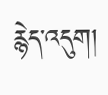རྙེད་འདུག།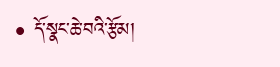• དོ་སྣང་ཆེ་བའི་རྩོམ།